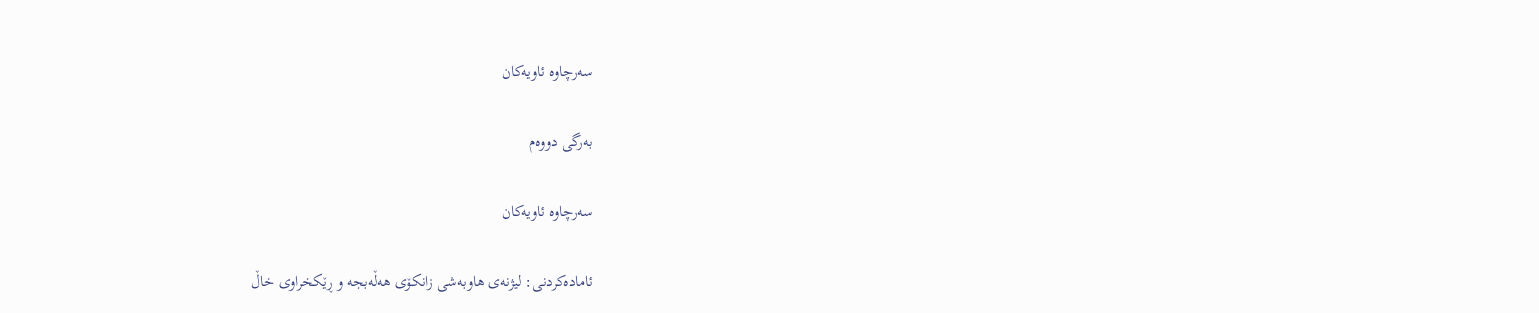سەرچاوە ئاویەکان

بەرگی دووەم

سەرچاوە ئاویەکان

ئامادەکردنی: لیژنه‌ی هاوبه‌شی زانكۆی هه‌ڵه‌بجه‌ و ڕێكخراوی خاڵ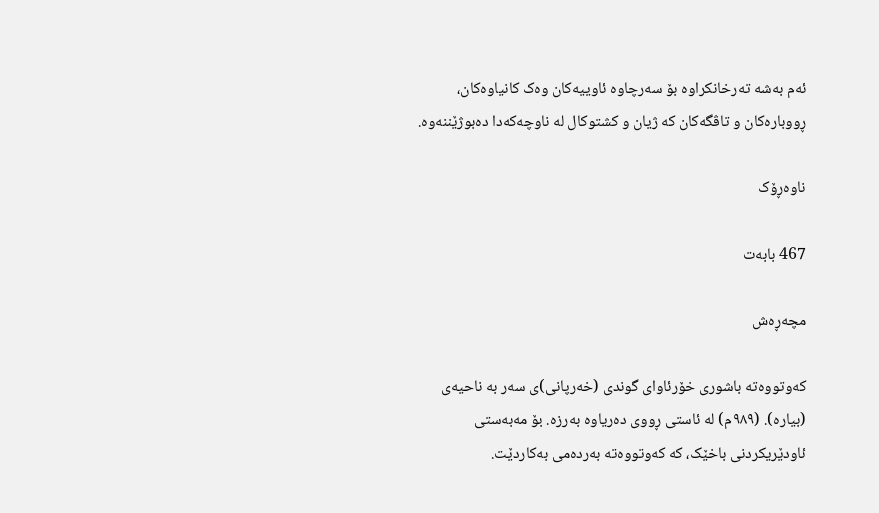ئەم بەشە تەرخانکراوە بۆ سەرچاوە ئاوییەکان وەک کانیاوەکان، ڕووبارەکان و تاڤگەکان کە ژیان و کشتوکال لە ناوچەکەدا دەبوژێننەوە.

ناوەڕۆک

467 بابەت

مچەڕەش

کەوتووەتە باشوری خۆرئاوای گوندی (خەرپانی)ی سەر بە ناحیەی (بیارە). (٩٨٩م) لە ئاستی ڕووی دەریاوە بەرزە. بۆ مەبەستی ئاودێریکردنی باخێک، کە کەوتووەتە بەردەمی بەکاردێت.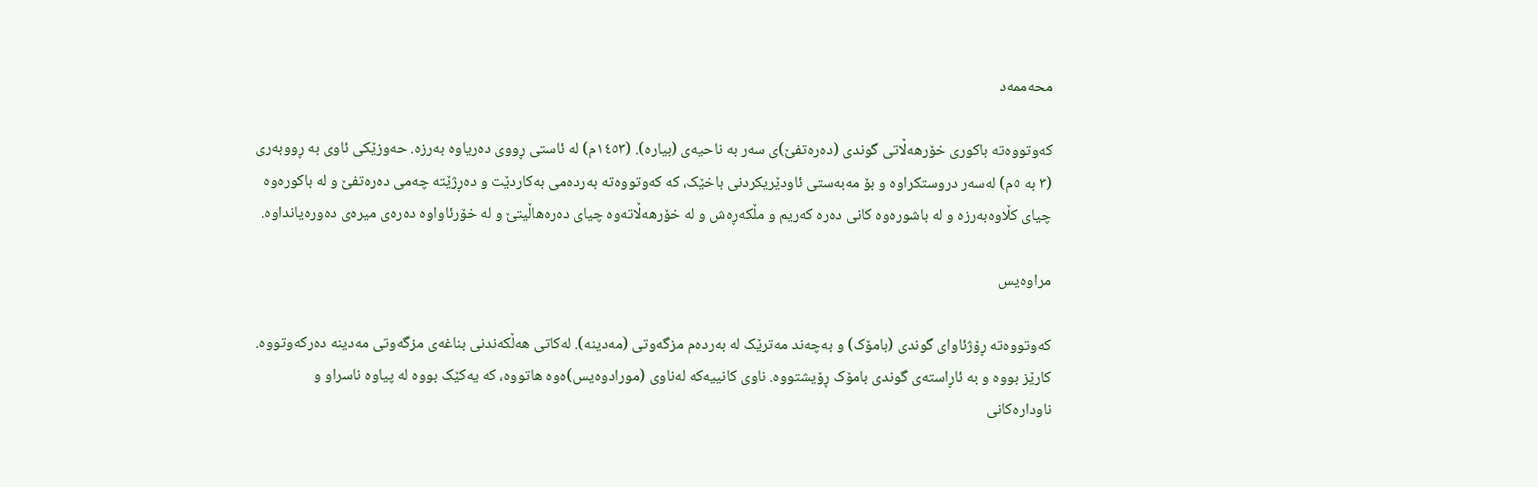محەممەد

کەوتووەتە باکوری خۆرهەڵاتی گوندی (دەرەتفێ)ی سەر بە ناحیەی (بیارە). (١٤٥٣م) لە ئاستی ڕووی دەریاوە بەرزە. حەوزێکی ئاوی بە ڕووبەری (٣ بە ٥م) لەسەر دروستکراوە و بۆ مەبەستی ئاودێریکردنی باخێک، کە کەوتووەتە بەردەمی بەکاردێت و دەڕژێتە چەمی دەرەتفێ و لە باکورەوە چیای کڵاوەبەرزە و لە باشورەوە کانی دەرە کەریم و مڵکەڕەش و لە خۆرهەڵاتەوە چیای دەرەهاڵیتێ و لە خۆرئاواوە دەرەی میرەی دەورەیانداوە.

مراوەیس

کەوتووەتە ڕۆژئاوای گوندی (بامۆک) و بەچەند مەترێک لە بەردەم مزگەوتی (مەدینە). لەکاتی هەڵکەندنی بناغەی مزگەوتی مەدینە دەرکەوتووە. کارێز بووە و بە ئاڕاستەی گوندی بامۆک ڕۆیشتووە. ناوی کانییەکە لەناوی (مورادوەیس)ەوە هاتووە، کە یەکێک بووە لە پیاوە ناسراو و ناودارەکانی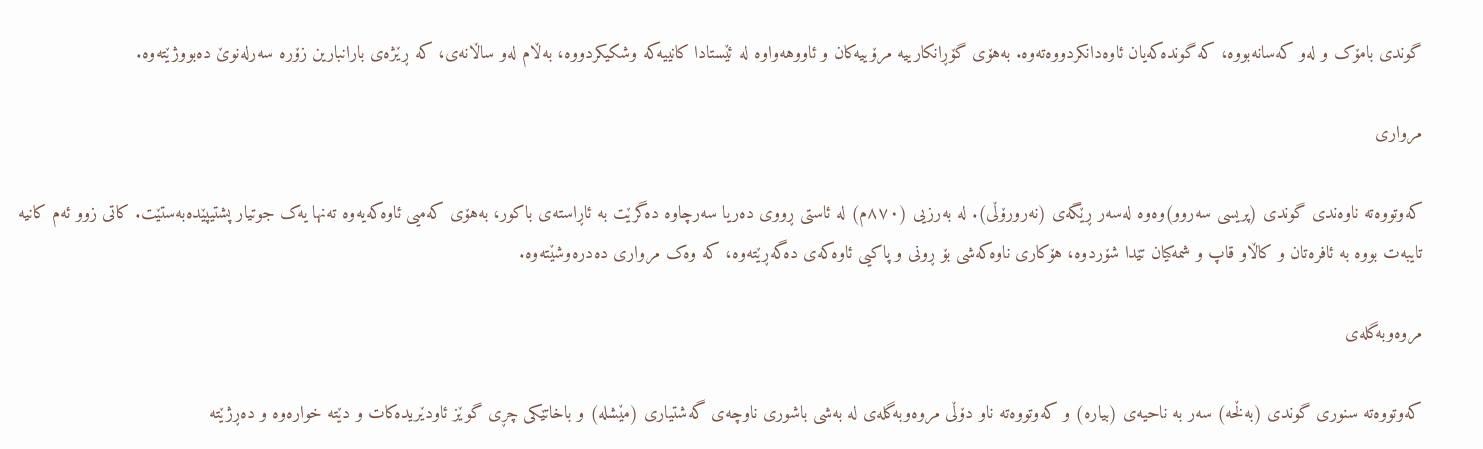گوندی بامۆک و لەو کەسانەبووە، کە گوندەکەیان ئاوەدانکردووەتەوە. بەهۆی گۆڕانکارییە مرۆییەکان و ئاووهەواوە لە ئێستادا کانییەکە وشکیکردووە، بەڵام لەو ساڵانەی، کە ڕێژەی بارانبارین زۆرە سەرلەنوێ دەبووژێتەوە.

مرواری

کەوتووەته ناوەندی گوندی (پریسی سەروو)وەوە لەسەر ڕێگەی (نەرورۆڵی). له ‌بەرزیی (٨٧٠م) له ‌ئاستی ڕووی دەریا سەرچاوە دەگرێت به ‌ئاڕاستە‌ی باکور، بەهۆی کەمیی ئاوەکەیەوە تەنها یەک جوتیار پشتیپێدەبەستێت. کاتی زوو ئەم کانیە تايبەت بووە بە ئافرەتان و کاڵاو قاپ و شمەکيان تێدا شۆردوە، هۆکاری ناوەکەشی بۆ ڕونی و پاکیی ئاوەکەی دەگەڕێتەوه،‌ کە وەک مروارى دەدرەوشێتەوە.

مروەوبەگلەی

کەوتووەتە سنوری گوندی (بەڵخە) سەر بە ناحیەی (بیارە) و کەوتووەتە ناو دۆڵی مروەوبەگلەی لە بەشی باشوری ناوچەی گەشتیاری (مێشلە) و باخاتێکی چڕی گوێز ئاودێریدەکات و دێتە خوارەوە و دەڕژێتە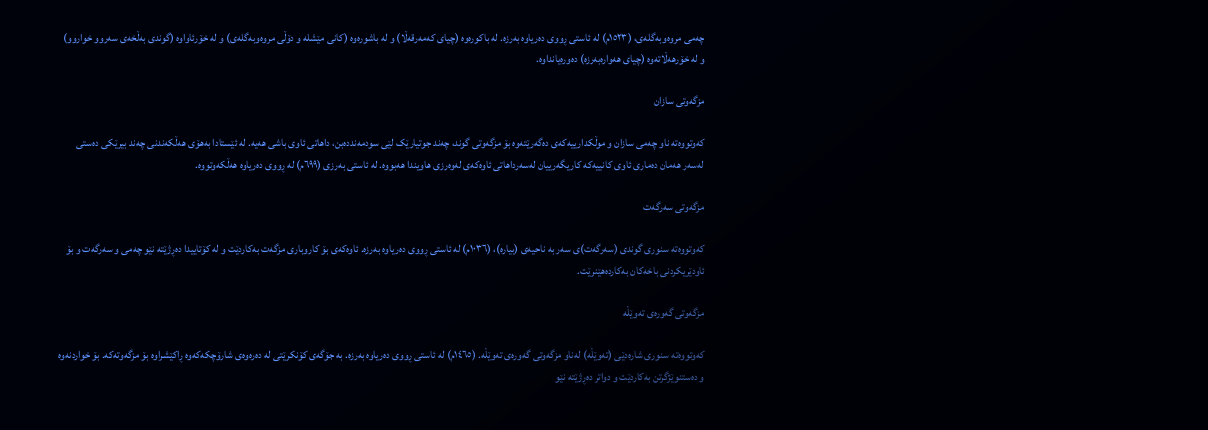چەمی مروەوبەگلەی، (١٥٢٣م) لە ئاستی ڕووی دەریاوە بەرزە. لە باکورەوە (چیای کەمەرقەڵا) و لە باشورەوە (کانی مێشلە و دۆڵی مروەوبەگلەی) و لە خۆرئاواوە (گوندی بەڵخەی سەروو خواروو) و لە خۆرهەڵاتەوە (چیای هەوارەبەرزە) دەورەیانداوە.

مزگەوتى سازان

کەوتووەتە ناو چەمى سازان و موڵکدارييەکەى دەگەرێتەوە بۆ مزگەوتى گوند، چەند جوتيارێک لێى سودمەنددەبن، داهاتى ئاوى باشى هەيە. لە ئێستادا بەهۆى هەڵکەندنى چەند بيرێکى دەستى لەسەر هەمان دەمارى ئاوى کانييەکە کاريگەريیان لەسەرداهاتى ئاوەکەى لەوەرزى هاويندا هەبووە. لە ئاستى بەرزى (٦٩٩م) لە ڕووى دەرياوە هەڵکەوتووە.

مزگەوتی سەرگەت

کەوتووەتە سنوری گوندی (سەرگەت)ی سەر بە ناحیەی (بیارە)، (١٠٣٦م) لە ئاستی ڕووی دەریاوە بەرزە. ئاوەکەی بۆ کاروباری مزگەت بەکاردێت و لە کۆتاییدا دەڕژێتە نێو چەمی و سەرگەت و بۆ ئاودێریکردنی باخەکان بەکاردەهێنرێت.

مزگەوتی گەورەی تەوێڵە

کەوتووەتە سنوری شارەدێی (تەوێڵە) لەناو مزگەوتی گەورەی تەوێڵە. (١٤٦٥م) لە ئاستی ڕووی دەریاوە بەرزە. بە جۆگەی کۆنکرێتی لە دەرەوەی شارۆچکەکەوە ڕاکێشراوە بۆ مزگەوتەکە. بۆ خواردنەوە و دەستنوێژگرتن بەکاردێت و دواتر دەڕژێتە نێو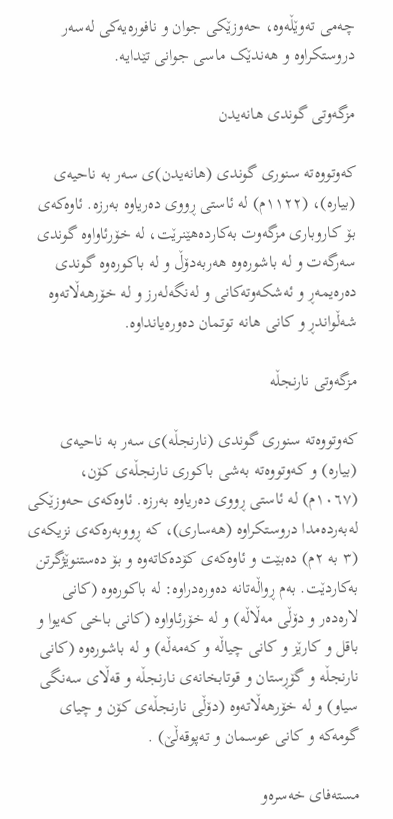چەمی تەوێڵەوە، حەوزێکی جوان و نافورەیەکی لەسەر دروستکراوە و هەندێک ماسی جوانی تێدایە.

مزگەوتی گوندی هانەیدن

کەوتووەتە سنوری گوندی (هانەیدن)ی سەر بە ناحیەی (بیارە)، (١١٢٢م) لە ئاستی ڕووی دەریاوە بەرزە. ئاوەکەی بۆ کاروباری مزگەوت بەکاردەهێنرێت، لە خۆرئاواوە گوندی سەرگەت و لە باشورەوە هەربەدۆڵ و لە باکورەوە گوندی دەرەیمەڕ و ئەشکەوتەکانی و لەنگەلەرز و لە خۆرهەڵاتەوە شەڵواندڕ و کانی هانە توتمان دەورەیانداوە.

مزگەوتی نارنجڵە

کەوتووەتە سنوری گوندی (نارنجڵە)ى سەر بە ناحیە‌ی (بیارە) و کەوتووەتە بەشی باکوری نارنجڵەی کۆن، (١٠٦٧م) لە ئاستی ڕووی دەریاوە بەرزە. ئاوەکەی حەوزێکی لەبەردەمدا دروستکراوە (هەساری)، کە ڕووبەرەکەی نزیکەی (٣ بە ٢م) دەبێت و ئاوەکەی کۆدەکاتەوە و بۆ دەستنوێژگرتن بەکاردێت. بەم ڕواڵەتانە دەورەدراوە: لە باکورەوە (کانی لارەدەر و دۆڵی مەڵاڵە) و لە خۆرئاواوە (کانی باخی کەیوا و باقل و کارێز و کانی چیاڵە و کەمەڵە) و لە باشورەوە (کانی نارنجڵە و گۆڕستان و قوتابخانەی نارنجڵە و قەڵای سەنگی سیاو) و لە خۆرهەڵاتەوە (دۆڵی نارنجڵەی کۆن و چیای گومەکە و کانی عوسمان و تەپوقەڵێ) .

مستەفای خەسرەو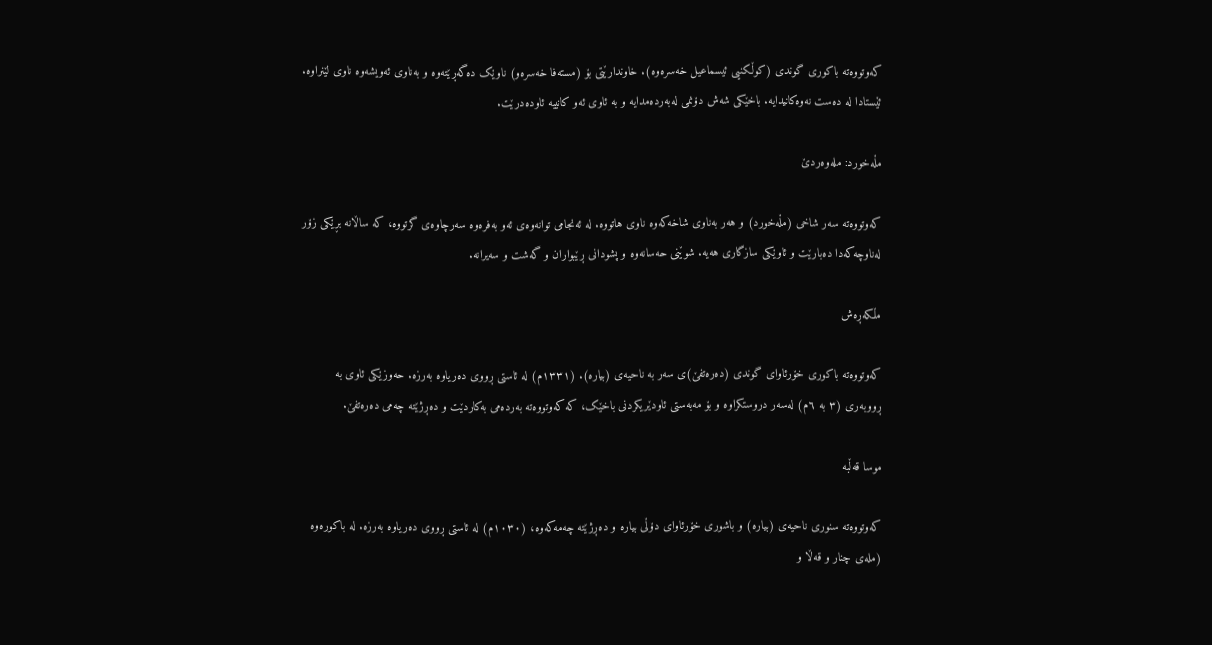کەوتووەتە باکوری گوندی (کوڵکنیی ئیسماعیل خەسرەوە). خاوندارێتی بۆ (مستەفا خەسرەو) ناوێک دەگەڕێتەوە و بەناوی ئەویشەوە ناوی لێنراوە. ئێستادا لە دەست نەوەکانیدایە. باخێکی شەش دۆنمی لەبەردەمدایە و بە ئاوى ئەو کانییە ئاودەدرێت.

مڵەخورد: ملەوەردێ

کەوتووەتە سەر شاخی (مڵەخورد) و هەر بەناوی شاخەکەوە ناوی هاتووە. لە ئەنجامی توانەوەی ئەو بەفرەوە سەرچاوەی گرتووە، کە ساڵانە بڕێکی زۆر لەناوچەکەدا دەبارێت و ئاوێکی سازگاری هەیە. شوێنی حەسانەوە و پشودانی ڕێبواران و گەشت و سەیرانە.

مڵکەڕەش

کەوتووەتە باکوری خۆرئاوای گوندی (دەرەتفێ)ی سەر بە ناحیەی (بیارە). (١٣٣١م) لە ئاستی ڕووی دەریاوە بەرزە. حەوزێکی ئاوی بە ڕووبەری (٣ بە ٦م) لەسەر دروستکراوە و بۆ مەبەستی ئاودێریکردنی باخێک، کە کەوتووەتە بەردەمی بەکاردێت و دەڕژێتە چەمی دەرەتفێ.

موسا قەڵبە

کەوتووەتە سنوری ناحیەی (بیارە) و باشوری خۆرئاوای دۆڵی بیارە و دەڕژێتە چەمەکەوە، (١٠٣٠م) لە ئاستی ڕووی دەریاوە بەرزە. لە باکورەوە (ملەی چنار و قەڵا و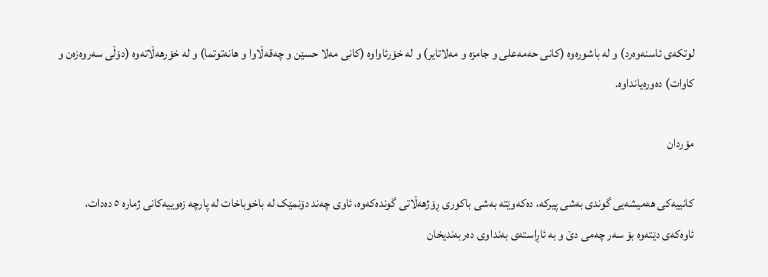لوتکەی ئاسنەوەرد) و لە باشورەوە (کانی حەمەعلی و جامزە و مەلاتایر) و لە خۆرئاواوە (کانی مەلا حسێن و چەقەڵاوا و هانەتوتما) و لە خۆرهەڵاتەوە (دۆڵی سەروەزەن و کاوات) دەورەیانداوە.

مۆردان

کانییەکی هەمیشەیی گوندی بەشی پیرکە، دەکەوێتە بەشی باکوری ڕۆژهەڵاتی گوندەکەوە، ئاوی چەند دۆنمێک لە باخوباخات لە پارچە زەوییەکانی ژمارە ٥ دەدات، ئاوەکەی دێتەوە بۆ سەر چەمی دێ و بە ئاڕاستەی بەنداوی دەربەندیخان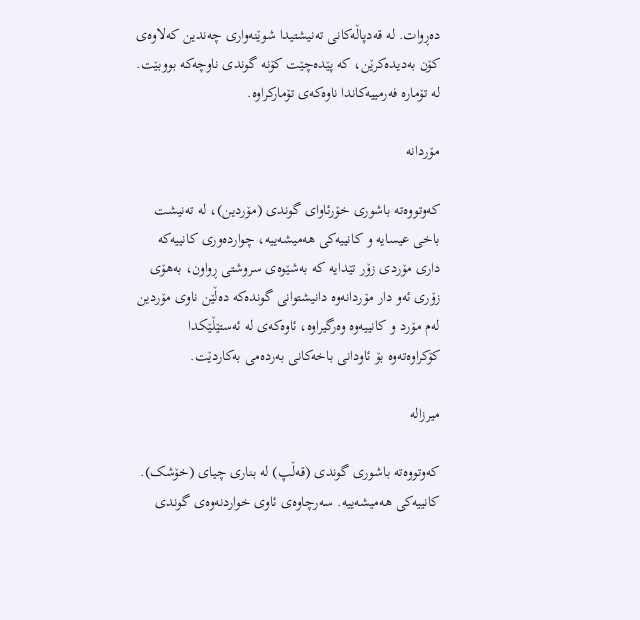دەڕوات. لە قەدپاڵەکانی تەنیشتیدا شوێنەواری چەندین کەلاوەی کۆن بەدیدەکرێن، کە پێدەچێت کۆنە گوندی ناوچەکە بووبێت. لە تۆمارە فەرمییەکاندا ناوەکەی تۆمارکراوە.

مۆردانە

کەوتووەتە باشوری خۆرئاوای گوندی (مۆردین)، لە تەنیشت باخی عیسایە و کانییەکی هەمیشەییە، چواردەورى کانيیەکە داری مۆردى زۆر تێدايە کە بەشێوەی سروشتی ڕواون، بەهۆی زۆری ئەو دار مۆردانەوە دانیشتوانی گوندەکە دەڵێن ناوی مۆردین لەم مۆرد و کانییەوە وەرگیراوە، ئاوەکەی لە ئەستێڵێکدا کۆکراوەتەوە بۆ ئاودانی باخەکانی بەردەمی بەکاردێت.

میرزالە

کەوتووەتە باشوری گوندی (قەڵپ) لە بناری چیای (خۆشک). کانییەکی هەمیشەییە. سەرچاوەی ئاوی خواردنەوەی گوندی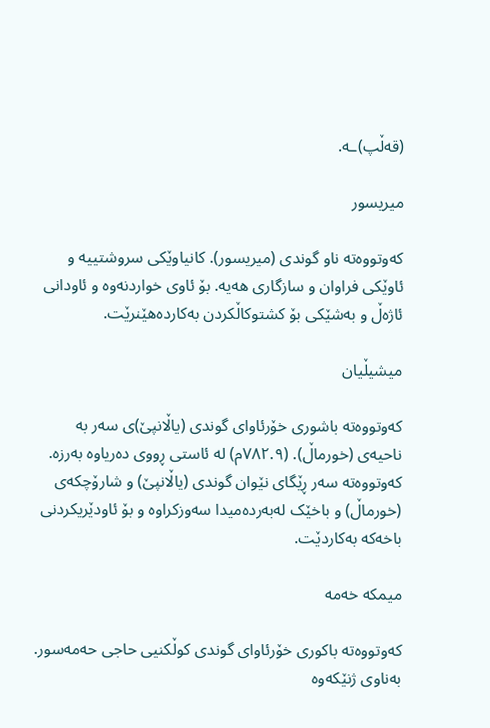(قەڵپ)ـە.

میریسور

کەوتووەتە ناو گوندی (میریسور). کانیاوێکی سروشتییە و ئاوێکی فراوان و سازگاری هەیە. بۆ ئاوی خواردنەوە و ئاودانی ئاژەڵ و بەشێکی بۆ کشتوکاڵکردن بەکاردەهێنرێت.

میشیڵیان

کەوتووەتە باشوری خۆرئاوای گوندی (یاڵانپێ)ى سەر بە ناحیەی (خورماڵ). (٧٨٢.٩م) لە ئاستی ڕووی دەریاوە بەرزە. کەوتووەتە سەر ڕێگای نێوان گوندی (یاڵانپێ) و شارۆچکەی (خورماڵ) و باخێک لەبەردەمیدا سەوزکراوە و بۆ ئاودێریکردنی باخەکە بەکاردێت.

میمکە خەمە

کەوتووەتە باکوری خۆرئاوای گوندی کوڵکنیی حاجی حەمەسور. بەناوی ژنێکەوە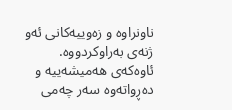ناونراوە و زەوییەکانی ئەو ژنەی بەراوکردووە. ئاوەکەی هەمیشەییە و دەڕواتەوە سەر چەمی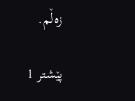زەڵم.

پێشتر 1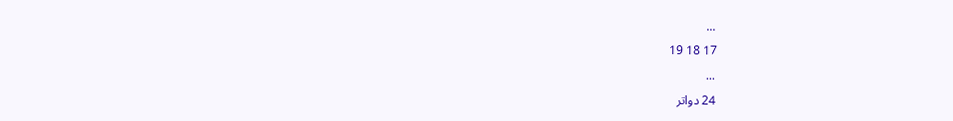...
17 18 19
...
24 دواتر